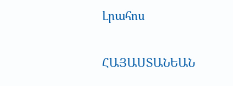Լրահոս

ՀԱՅԱՍՏԱՆԵԱՆ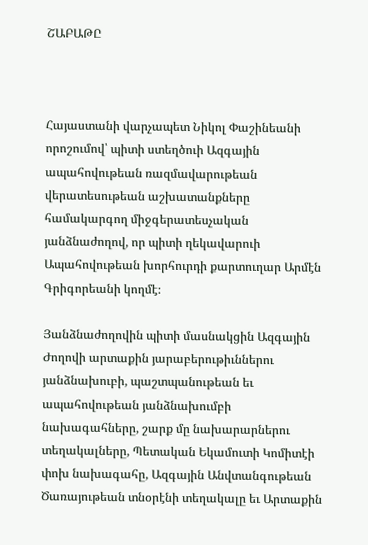ՇԱԲԱԹԸ



Հայաստանի վարչապետ Նիկոլ Փաշինեանի որոշումով՝ պիտի ստեղծուի Ազգային ապահովութեան ռազմավարութեան վերատեսութեան աշխատանքները համակարգող միջգերատեսչական յանձնաժողով, որ պիտի ղեկավարուի Ապահովութեան խորհուրդի քարտուղար Արմէն Գրիգորեանի կողմէ։

Յանձնաժողովին պիտի մասնակցին Ազգային Ժողովի արտաքին յարաբերութիւններու յանձնախուբի, պաշտպանութեան եւ ապահովութեան յանձնախումբի նախագահները, շարք մը նախարարներու տեղակալները, Պետական Եկամուտի Կոմիտէի փոխ նախագահը, Ազգային Անվտանգութեան Ծառայութեան տնօրէնի տեղակալը եւ Արտաքին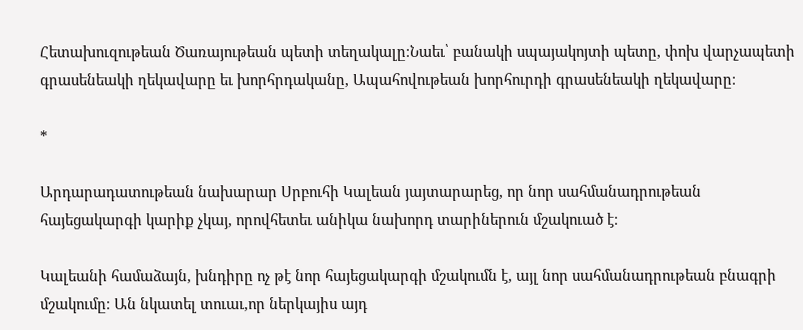Հետախուզութեան Ծառայութեան պետի տեղակալը։Նաեւ՝ բանակի սպայակոյտի պետը, փոխ վարչապետի գրասենեակի ղեկավարը եւ խորհրդականը, Ապահովութեան խորհուրդի գրասենեակի ղեկավարը։

*

Արդարադատութեան նախարար Սրբուհի Կալեան յայտարարեց, որ նոր սահմանադրութեան հայեցակարգի կարիք չկայ, որովհետեւ անիկա նախորդ տարիներուն մշակուած է։

Կալեանի համաձայն, խնդիրը ոչ թէ նոր հայեցակարգի մշակումն է, այլ նոր սահմանադրութեան բնագրի մշակումը։ Ան նկատել տուաւ,որ ներկայիս այդ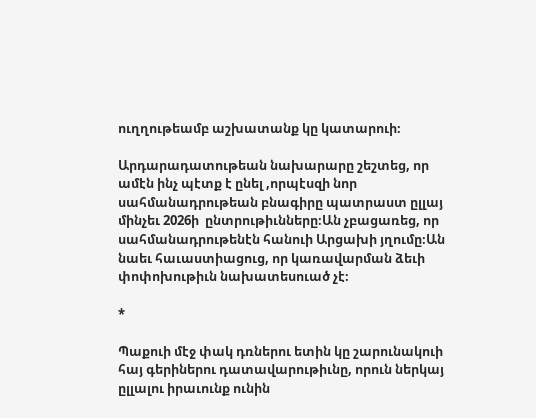ուղղութեամբ աշխատանք կը կատարուի։

Արդարադատութեան նախարարը շեշտեց, որ ամէն ինչ պէտք է ընել ,որպէսզի նոր սահմանադրութեան բնագիրը պատրաստ ըլլայ մինչեւ 2026ի  ընտրութիւնները։Ան չբացառեց, որ սահմանադրութենէն հանուի Արցախի յղումը։Ան նաեւ հաւաստիացուց, որ կառավարման ձեւի փոփոխութիւն նախատեսուած չէ։

*

Պաքուի մէջ փակ դռներու ետին կը շարունակուի հայ գերիներու դատավարութիւնը, որուն ներկայ ըլլալու իրաւունք ունին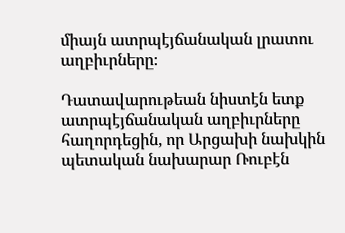միայն ատրպէյճանական լրատու աղբիւրները։

Դատավարութեան նիստէն ետք ատրպէյճանական աղբիւրները հաղորդեցին, որ Արցախի նախկին պետական նախարար Ռուբէն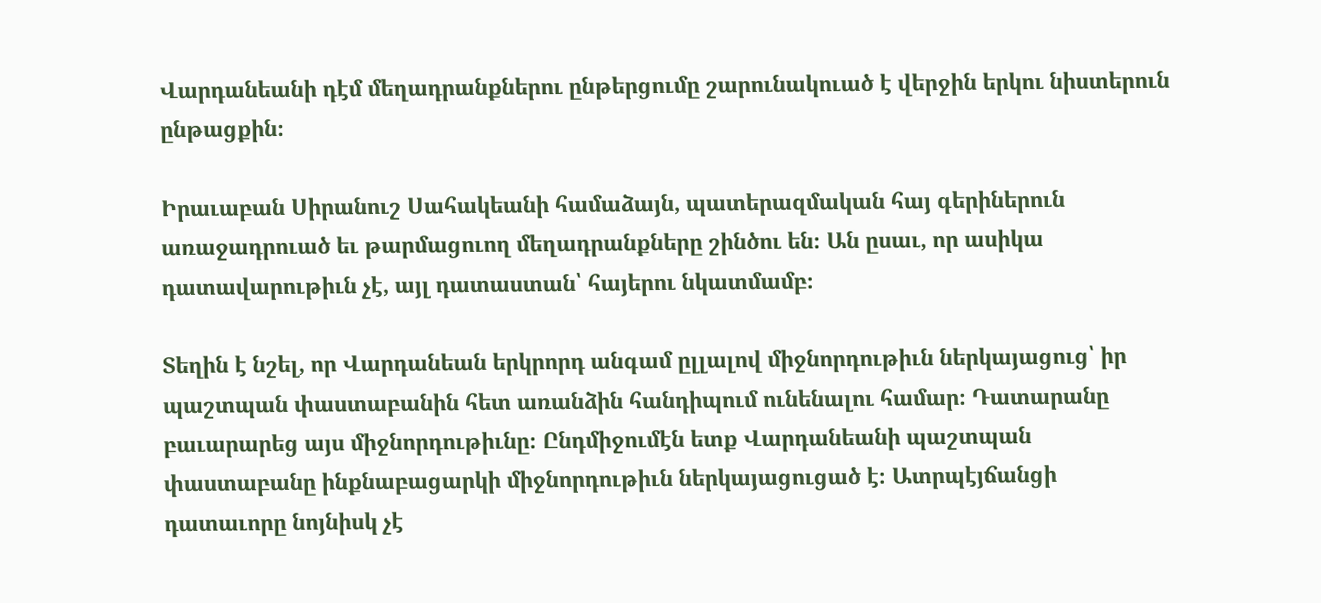Վարդանեանի դէմ մեղադրանքներու ընթերցումը շարունակուած է վերջին երկու նիստերուն ընթացքին։

Իրաւաբան Սիրանուշ Սահակեանի համաձայն, պատերազմական հայ գերիներուն առաջադրուած եւ թարմացուող մեղադրանքները շինծու են։ Ան ըսաւ, որ ասիկա դատավարութիւն չէ, այլ դատաստան՝ հայերու նկատմամբ։

Տեղին է նշել, որ Վարդանեան երկրորդ անգամ ըլլալով միջնորդութիւն ներկայացուց՝ իր պաշտպան փաստաբանին հետ առանձին հանդիպում ունենալու համար։ Դատարանը բաւարարեց այս միջնորդութիւնը։ Ընդմիջումէն ետք Վարդանեանի պաշտպան փաստաբանը ինքնաբացարկի միջնորդութիւն ներկայացուցած է։ Ատրպէյճանցի դատաւորը նոյնիսկ չէ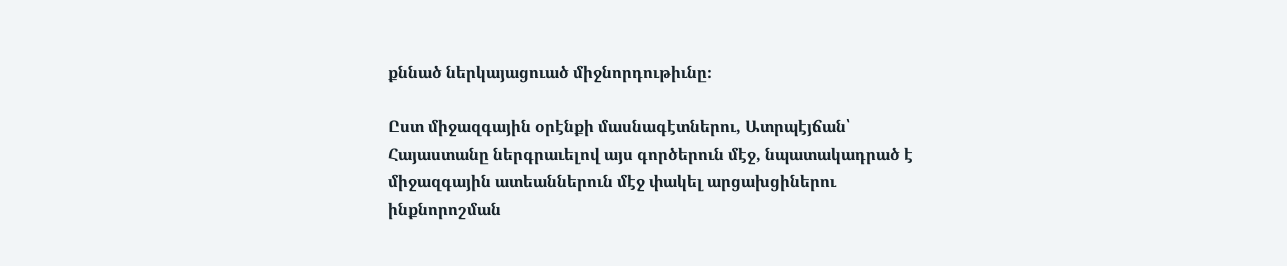քննած ներկայացուած միջնորդութիւնը։

Ըստ միջազգային օրէնքի մասնագէտներու, Ատրպէյճան՝ Հայաստանը ներգրաւելով այս գործերուն մէջ, նպատակադրած է միջազգային ատեաններուն մէջ փակել արցախցիներու ինքնորոշման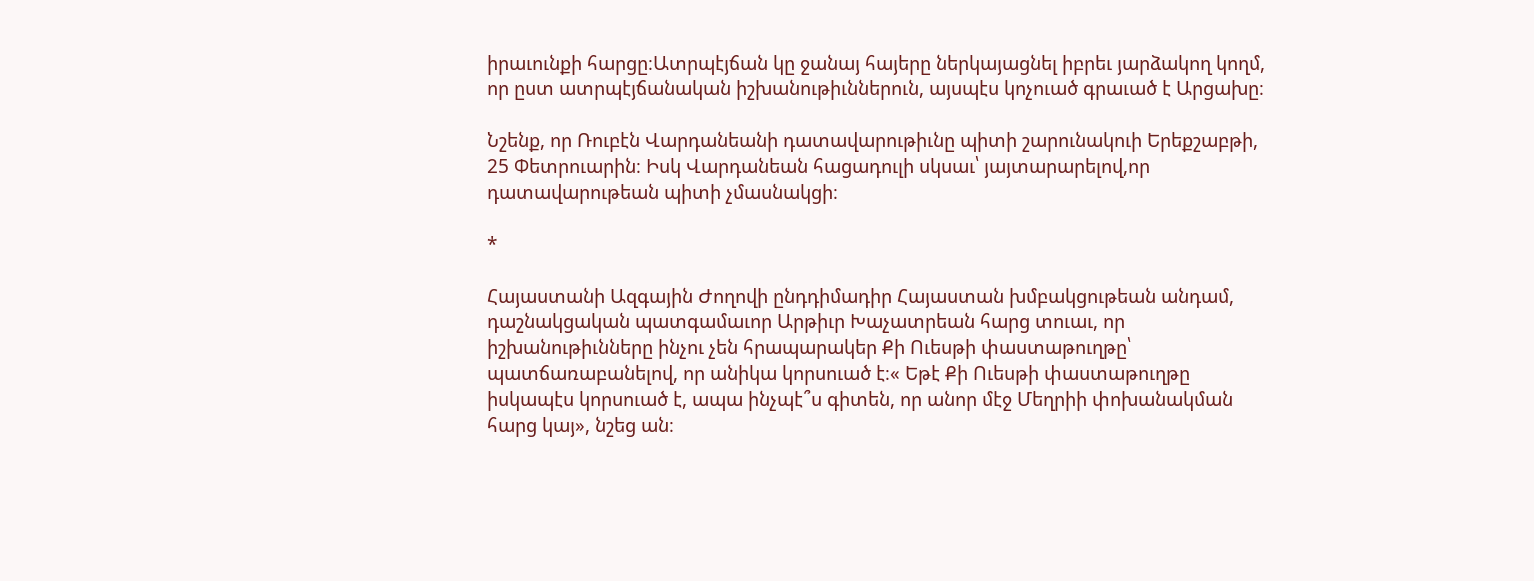իրաւունքի հարցը։Ատրպէյճան կը ջանայ հայերը ներկայացնել իբրեւ յարձակող կողմ, որ ըստ ատրպէյճանական իշխանութիւններուն, այսպէս կոչուած գրաւած է Արցախը։

Նշենք, որ Ռուբէն Վարդանեանի դատավարութիւնը պիտի շարունակուի Երեքշաբթի, 25 Փետրուարին։ Իսկ Վարդանեան հացադուլի սկսաւ՝ յայտարարելով,որ դատավարութեան պիտի չմասնակցի։

*

Հայաստանի Ազգային Ժողովի ընդդիմադիր Հայաստան խմբակցութեան անդամ, դաշնակցական պատգամաւոր Արթիւր Խաչատրեան հարց տուաւ, որ իշխանութիւնները ինչու չեն հրապարակեր Քի Ուեսթի փաստաթուղթը՝ պատճառաբանելով, որ անիկա կորսուած է։« Եթէ Քի Ուեսթի փաստաթուղթը իսկապէս կորսուած է, ապա ինչպէ՞ս գիտեն, որ անոր մէջ Մեղրիի փոխանակման հարց կայ», նշեց ան։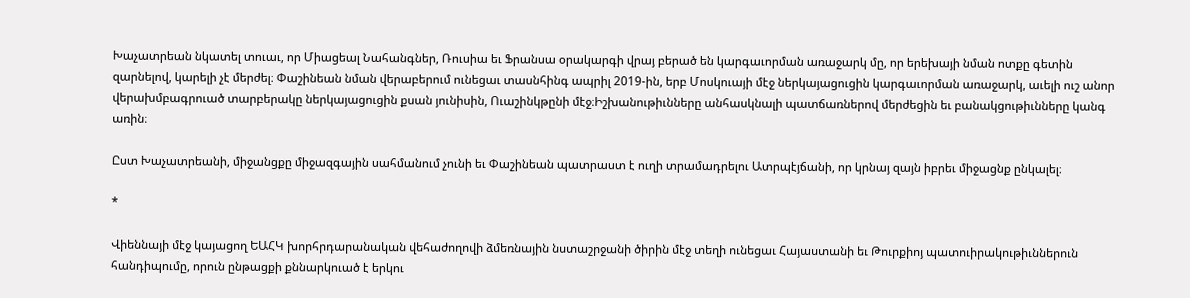Խաչատրեան նկատել տուաւ, որ Միացեալ Նահանգներ, Ռուսիա եւ Ֆրանսա օրակարգի վրայ բերած են կարգաւորման առաջարկ մը, որ երեխայի նման ոտքը գետին զարնելով, կարելի չէ մերժել։ Փաշինեան նման վերաբերում ունեցաւ տասնհինգ ապրիլ 2019-ին, երբ Մոսկուայի մէջ ներկայացուցին կարգաւորման առաջարկ, աւելի ուշ անոր վերախմբագրուած տարբերակը ներկայացուցին քսան յունիսին, Ուաշինկթընի մէջ։Իշխանութիւնները անհասկնալի պատճառներով մերժեցին եւ բանակցութիւնները կանգ առին։

Ըստ Խաչատրեանի, միջանցքը միջազգային սահմանում չունի եւ Փաշինեան պատրաստ է ուղի տրամադրելու Ատրպէյճանի, որ կրնայ զայն իբրեւ միջացնք ընկալել։

*

Վիեննայի մէջ կայացող ԵԱՀԿ խորհրդարանական վեհաժողովի ձմեռնային նստաշրջանի ծիրին մէջ տեղի ունեցաւ Հայաստանի եւ Թուրքիոյ պատուիրակութիւններուն հանդիպումը, որուն ընթացքի քննարկուած է երկու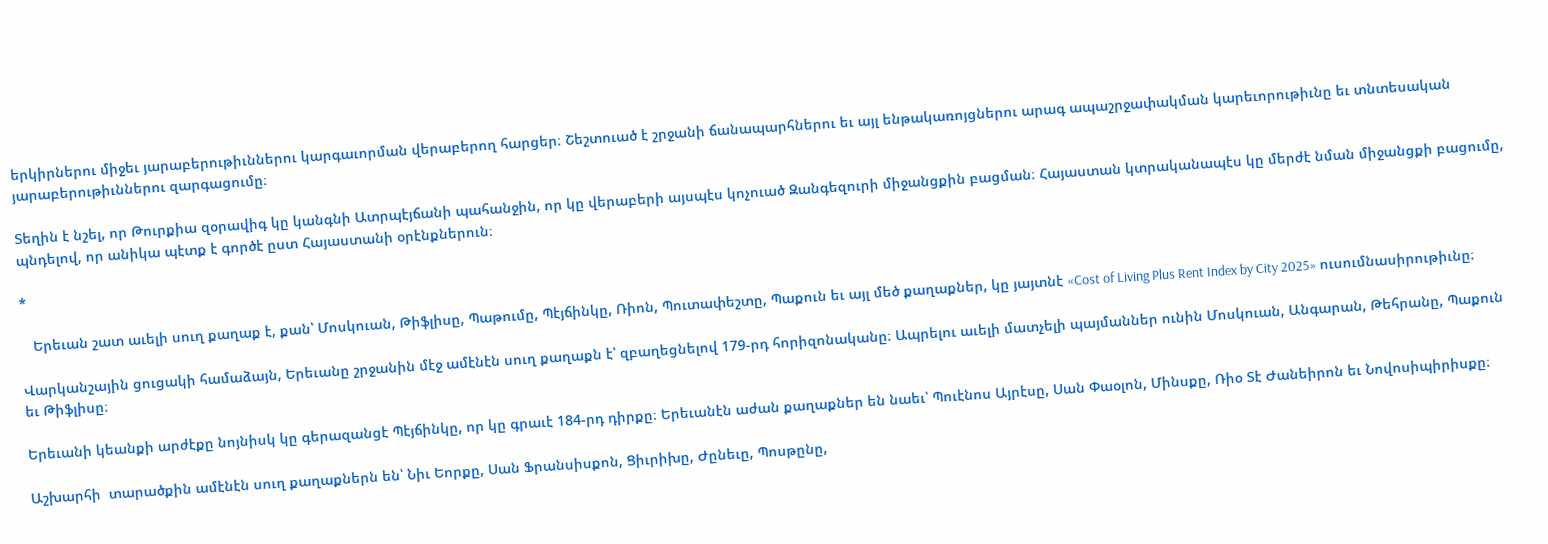երկիրներու միջեւ յարաբերութիւններու կարգաւորման վերաբերող հարցեր։ Շեշտուած է շրջանի ճանապարհներու եւ այլ ենթակառոյցներու արագ ապաշրջափակման կարեւորութիւնը եւ տնտեսական յարաբերութիւններու զարգացումը։

Տեղին է նշել, որ Թուրքիա զօրավիգ կը կանգնի Ատրպէյճանի պահանջին, որ կը վերաբերի այսպէս կոչուած Զանգեզուրի միջանցքին բացման։ Հայաստան կտրականապէս կը մերժէ նման միջանցքի բացումը, պնդելով, որ անիկա պէտք է գործէ ըստ Հայաստանի օրէնքներուն։

*

   Երեւան շատ աւելի սուղ քաղաք է, քան՝ Մոսկուան, Թիֆլիսը, Պաթումը, Պէյճինկը, Ռիոն, Պուտափեշտը, Պաքուն եւ այլ մեծ քաղաքներ, կը յայտնէ «Cost of Living Plus Rent Index by City 2025» ուսումնասիրութիւնը։

Վարկանշային ցուցակի համաձայն, Երեւանը շրջանին մէջ ամէնէն սուղ քաղաքն է՝ զբաղեցնելով 179-րդ հորիզոնականը։ Ապրելու աւելի մատչելի պայմաններ ունին Մոսկուան, Անգարան, Թեհրանը, Պաքուն եւ Թիֆլիսը։

Երեւանի կեանքի արժէքը նոյնիսկ կը գերազանցէ Պէյճինկը, որ կը գրաւէ 184-րդ դիրքը։ Երեւանէն աժան քաղաքներ են նաեւ՝ Պուէնոս Այրէսը, Սան Փաօլոն, Մինսքը, Ռիօ Տէ Ժանեիրոն եւ Նովոսիպիրիսքը։

Աշխարհի  տարածքին ամէնէն սուղ քաղաքներն են՝ Նիւ Եորքը, Սան Ֆրանսիսքոն, Ցիւրիխը, Ժընեւը, Պոսթընը,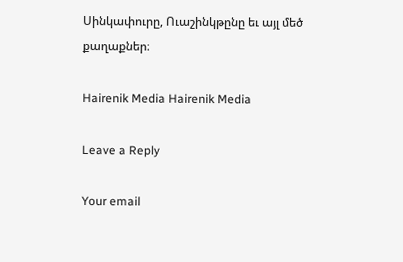Սինկափուրը, Ուաշինկթընը եւ այլ մեծ քաղաքներ։

Hairenik Media Hairenik Media

Leave a Reply

Your email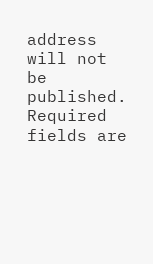address will not be published. Required fields are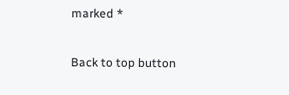marked *

Back to top button